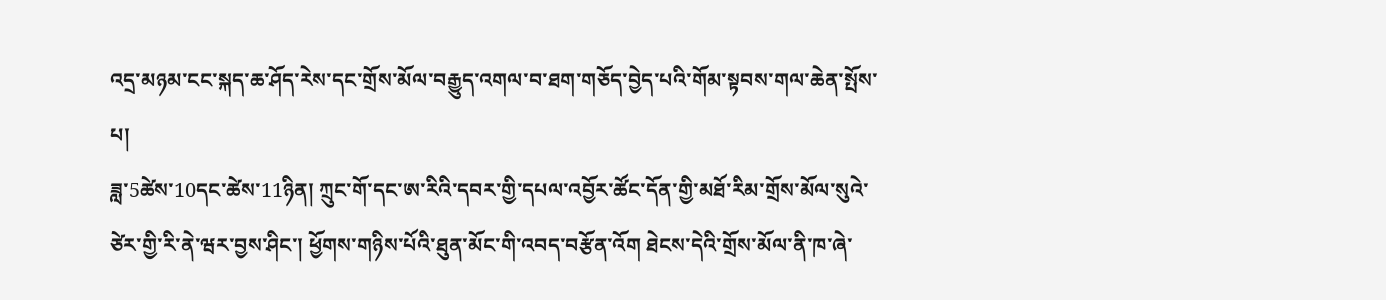འདྲ་མཉམ་ངང་སྐད་ཆ་ཤོད་རེས་དང་གྲོས་མོལ་བརྒྱུད་འགལ་བ་ཐག་གཅོད་བྱེད་པའི་གོམ་སྟབས་གལ་ཆེན་སྤོས་པ།
ཟླ་5ཚེས་10དང་ཚེས་11ཉིན། ཀྲུང་གོ་དང་ཨ་རིའི་དབར་གྱི་དཔལ་འབྱོར་ཚོང་དོན་གྱི་མཐོ་རིམ་གྲོས་མོལ་སུའེ་ཙེར་གྱི་རི་ནེ་ཝར་བྱས་ཤིང་། ཕྱོགས་གཉིས་པོའི་ཐུན་མོང་གི་འབད་བརྩོན་འོག ཐེངས་དེའི་གྲོས་མོལ་ནི་ཁ་ཞེ་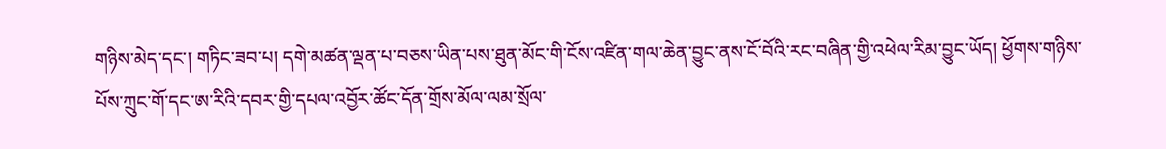གཉིས་མེད་དང་། གཏིང་ཟབ་པ། དགེ་མཚན་ལྡན་པ་བཅས་ཡིན་པས་ཐུན་མོང་གི་ངོས་འཛིན་གལ་ཆེན་བྱུང་ནས་ངོ་བོའི་རང་བཞིན་གྱི་འཕེལ་རིམ་བྱུང་ཡོད། ཕྱོགས་གཉིས་པོས་ཀྲུང་གོ་དང་ཨ་རིའི་དབར་གྱི་དཔལ་འབྱོར་ཚོང་དོན་གྲོས་མོལ་ལམ་སྲོལ་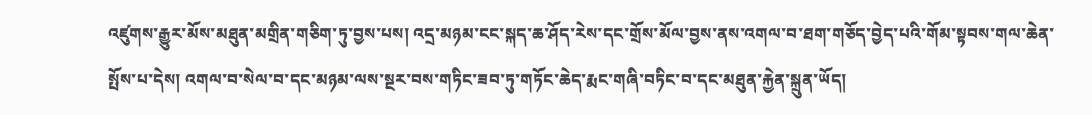འཛུགས་རྒྱུར་མོས་མཐུན་མགྲིན་གཅིག་ཏུ་བྱས་པས། འདྲ་མཉམ་ངང་སྐད་ཆ་ཤོད་རེས་དང་གྲོས་མོལ་བྱས་ནས་འགལ་བ་ཐག་གཅོད་བྱེད་པའི་གོམ་སྟབས་གལ་ཆེན་སྤོས་པ་དེས། འགལ་བ་སེལ་བ་དང་མཉམ་ལས་སྔར་བས་གཏིང་ཟབ་ཏུ་གཏོང་ཆེད་རྨང་གཞི་བཏིང་བ་དང་མཐུན་རྐྱེན་སྐྲུན་ཡོད།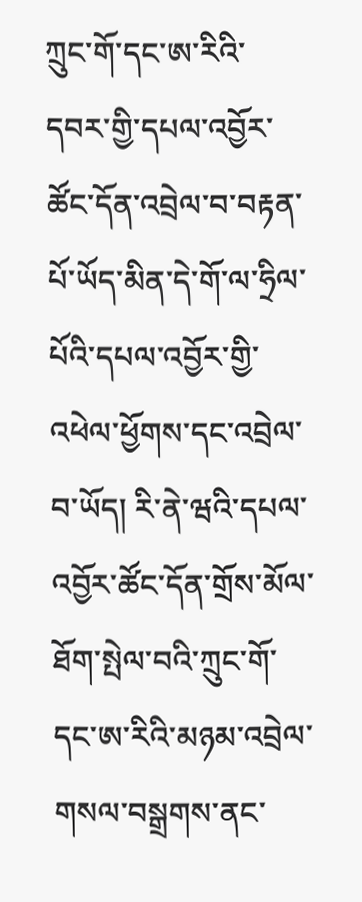ཀྲུང་གོ་དང་ཨ་རིའི་དབར་གྱི་དཔལ་འབྱོར་ཚོང་དོན་འབྲེལ་བ་བརྟན་པོ་ཡོད་མིན་དེ་གོ་ལ་ཧྲིལ་པོའི་དཔལ་འབྱོར་གྱི་འཕེལ་ཕྱོགས་དང་འབྲེལ་བ་ཡོད། རི་ནེ་ཝའི་དཔལ་འབྱོར་ཚོང་དོན་གྲོས་མོལ་ཐོག་སྤེལ་བའི་ཀྲུང་གོ་དང་ཨ་རིའི་མཉམ་འབྲེལ་གསལ་བསྒྲགས་ནང་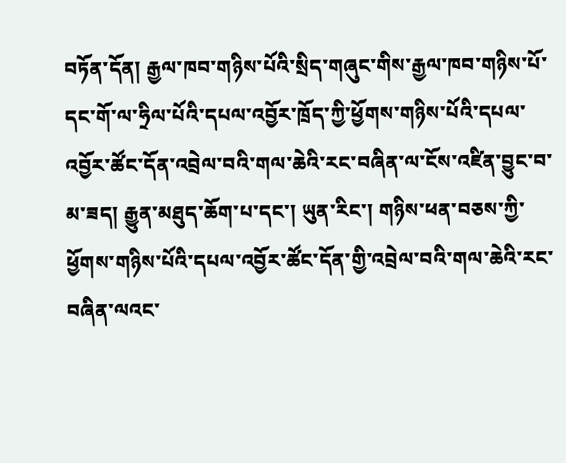བཏོན་དོན། རྒྱལ་ཁབ་གཉིས་པོའི་སྲིད་གཞུང་གིས་རྒྱལ་ཁབ་གཉིས་པོ་དང་གོ་ལ་ཧྲིལ་པོའི་དཔལ་འབྱོར་ཁྲོད་ཀྱི་ཕྱོགས་གཉིས་པོའི་དཔལ་འབྱོར་ཚོང་དོན་འབྲེལ་བའི་གལ་ཆེའི་རང་བཞིན་ལ་ངོས་འཛིན་བྱུང་བ་མ་ཟད། རྒྱུན་མཐུད་ཆོག་པ་དང་། ཡུན་རིང་། གཉིས་ཕན་བཅས་ཀྱི་ཕྱོགས་གཉིས་པོའི་དཔལ་འབྱོར་ཚོང་དོན་གྱི་འབྲེལ་བའི་གལ་ཆེའི་རང་བཞིན་ལའང་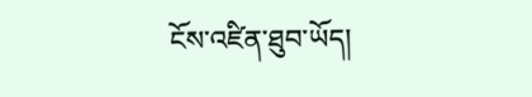ངོས་འཛིན་ཐུབ་ཡོད།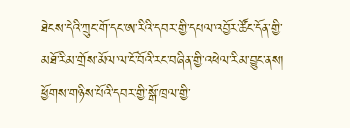ཐེངས་དེའི་ཀྲུང་གོ་དང་ཨ་རིའི་དབར་གྱི་དཔལ་འབྱོར་ཚོང་དོན་གྱི་མཐོ་རིམ་གྲོས་མོལ་ལ་ངོ་བོའི་རང་བཞིན་གྱི་འཕེལ་རིམ་བྱུང་ནས། ཕྱོགས་གཉིས་པོའི་དབར་གྱི་སྒོ་ཁྲལ་གྱི་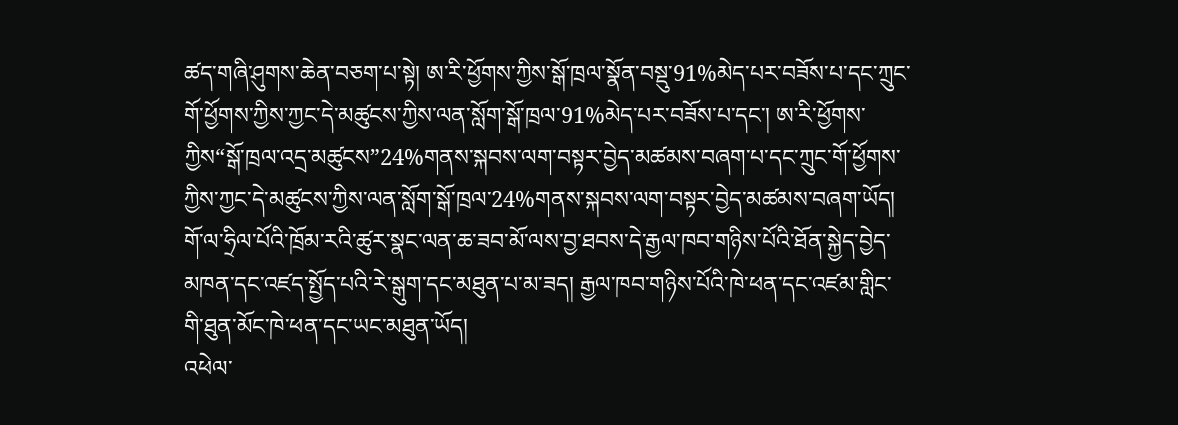ཚད་གཞི་ཤུགས་ཆེན་བཅག་པ་སྟེ། ཨ་རི་ཕྱོགས་ཀྱིས་སྒོ་ཁྲལ་སྣོན་བསྡུ་91%མེད་པར་བཟོས་པ་དང་ཀྲུང་གོ་ཕྱོགས་ཀྱིས་ཀྱང་དེ་མཚུངས་ཀྱིས་ལན་སློག་སྒོ་ཁྲལ་91%མེད་པར་བཟོས་པ་དང་། ཨ་རི་ཕྱོགས་ཀྱིས“སྒོ་ཁྲལ་འདྲ་མཚུངས”24%གནས་སྐབས་ལག་བསྟར་བྱེད་མཚམས་བཞག་པ་དང་ཀྲུང་གོ་ཕྱོགས་ཀྱིས་ཀྱང་དེ་མཚུངས་ཀྱིས་ལན་སློག་སྒོ་ཁྲལ་24%གནས་སྐབས་ལག་བསྟར་བྱེད་མཚམས་བཞག་ཡོད། གོ་ལ་ཧྲིལ་པོའི་ཁྲོམ་རའི་ཚུར་སྣང་ལན་ཆ་ཟབ་མོ་ལས་བྱ་ཐབས་དེ་རྒྱལ་ཁབ་གཉིས་པོའི་ཐོན་སྐྱེད་བྱེད་མཁན་དང་འཛད་སྤྱོད་པའི་རེ་སྒུག་དང་མཐུན་པ་མ་ཟད། རྒྱལ་ཁབ་གཉིས་པོའི་ཁེ་ཕན་དང་འཛམ་གླིང་གི་ཐུན་མོང་ཁེ་ཕན་དང་ཡང་མཐུན་ཡོད།
འཕེལ་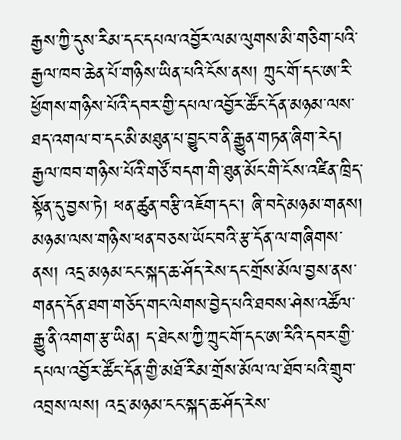རྒྱས་ཀྱི་དུས་རིམ་དང་དཔལ་འབྱོར་ལམ་ལུགས་མི་གཅིག་པའི་རྒྱལ་ཁབ་ཆེན་པོ་གཉིས་ཡིན་པའི་ངོས་ནས། ཀྲུང་གོ་དང་ཨ་རི་ཕྱོགས་གཉིས་པོའི་དབར་གྱི་དཔལ་འབྱོར་ཚོང་དོན་མཉམ་ལས་ཐད་འགལ་བ་དང་མི་མཐུན་པ་བྱུང་བ་ནི་རྒྱུན་གཏན་ཞིག་རེད། རྒྱལ་ཁབ་གཉིས་པོའི་གཙོ་བདག་གི་ཐུན་མོང་གི་ངོས་འཛིན་ཁྲིད་སྟོན་དུ་བྱས་ཏེ། ཕན་ཚུན་བརྩི་འཇོག་དང་། ཞི་བདེ་མཉམ་གནས། མཉམ་ལས་གཉིས་ཕན་བཅས་ཡོང་བའི་རྩ་དོན་ལ་གཞིགས་ནས། འདྲ་མཉམ་ངང་སྐད་ཆ་ཤོད་རེས་དང་གྲོས་མོལ་བྱས་ནས་གནད་དོན་ཐག་གཅོད་གང་ལེགས་བྱེད་པའི་ཐབས་ཤེས་འཚོལ་རྒྱུ་ནི་འགག་རྩ་ཡིན། ད་ཐེངས་ཀྱི་ཀྲུང་གོ་དང་ཨ་རིའི་དབར་གྱི་དཔལ་འབྱོར་ཚོང་དོན་གྱི་མཐོ་རིམ་གྲོས་མོལ་ལ་ཐོབ་པའི་གྲུབ་འབྲས་ལས། འདྲ་མཉམ་ངང་སྐད་ཆ་ཤོད་རེས་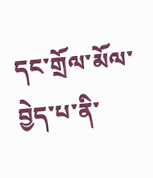དང་གྲོལ་མོལ་བྱེད་པ་ནི་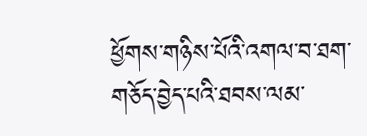ཕྱོགས་གཉིས་པོའི་འགལ་བ་ཐག་གཅོད་བྱེད་པའི་ཐབས་ལམ་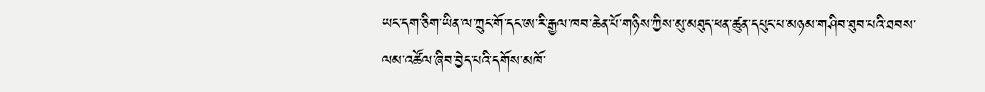ཡང་དག་ཅིག་ཡིན་ལ་ཀྲུང་གོ་དང་ཨ་རི་རྒྱལ་ཁབ་ཆེན་པོ་གཉིས་ཀྱིས་མུ་མཐུད་ཕན་ཚུན་དཔུང་པ་མཉམ་གཤིབ་ཐུབ་པའི་ཐབས་ལམ་འཚོལ་ཞིབ་བྱེད་པའི་དགོས་མཁོ་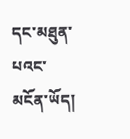དང་མཐུན་པའང་མངོན་ཡོད།